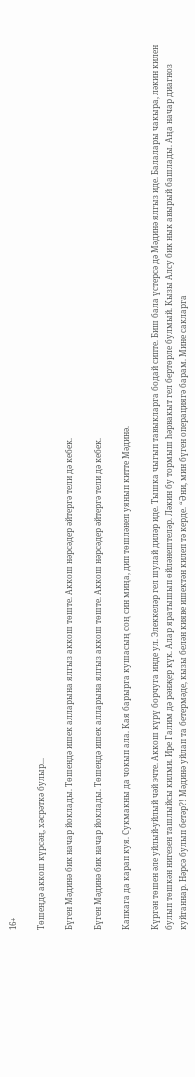16+

Төшеңдә аккош күрсәң, хәсрәткә булыр...

Бүген Мәдинә бик начар йоклады. Төшендә ишек алларына ялгыз аккош төште. Аккош нәрсәдер әйтергә тели дә кебек.

Бүген Мәдинә бик начар йоклады. Төшендә ишек алларына ялгыз аккош төште. Аккош нәрсәдер әйтергә тели дә кебек.

Капкага да карап куя. Сукмакны да чокып ала. Кая барырга кушасың соң син миңа, дип төшләнеп уянып китте Мәдинә.

Күргән төшен әле уйлый-уйлый чәй эчте. Аккош күрү борчуга инде ул. Элеккеләр гел шулай диләр иде. Тышка чыгып тавыкларга бодай сипте. Биш бала үстерсә дә Мәдинә ялгыз иде. Балалары чакыра, ләкин килен булып төшкән нигезен ташлыйсы килми. Ире Галим дә рәнҗер күк. Алар яратышып өйләнештеләр. Ләкин бу тормыш һәрвакыт гел бертөрле булмый. Кызы Алсу бик нык авырый башлады. Аңа начар диагноз куйганнар. Нәрсә булып бетәр?! Мәдинә уйлап та бетермәде, кызы белән кияве ишектән килеп тә керде. “Әни, мин бүген операциягә барам. Мине сакларга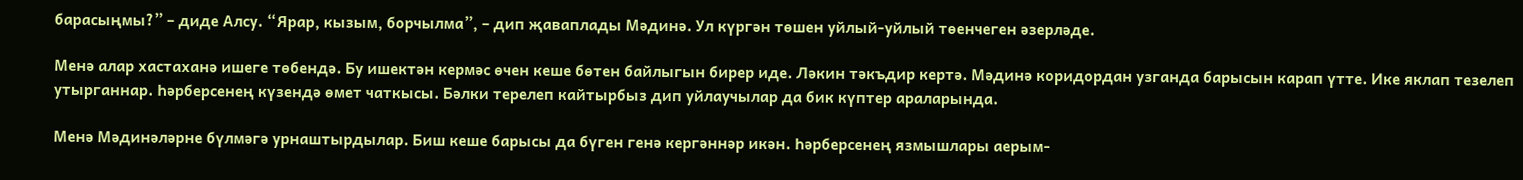барасыңмы?” – диде Алсу. “Ярар, кызым, борчылма”, – дип җаваплады Мәдинә. Ул күргән төшен уйлый-уйлый төенчеген әзерләде.

Менә алар хастаханә ишеге төбендә. Бу ишектән кермәс өчен кеше бөтен байлыгын бирер иде. Ләкин тәкъдир кертә. Мәдинә коридордан узганда барысын карап үтте. Ике яклап тезелеп утырганнар. Һәрберсенең күзендә өмет чаткысы. Бәлки терелеп кайтырбыз дип уйлаучылар да бик күптер араларында.

Менә Мәдинәләрне бүлмәгә урнаштырдылар. Биш кеше барысы да бүген генә кергәннәр икән. Һәрберсенең язмышлары аерым-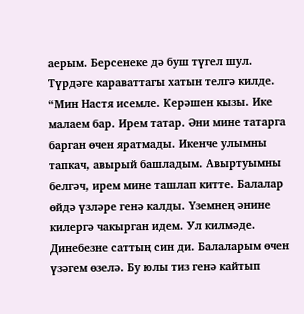аерым. Берсенеке дә буш түгел шул. Түрдәге караваттагы хатын телгә килде. “Мин Настя исемле. Керәшен кызы. Ике малаем бар. Ирем татар. Әни мине татарга барган өчен яратмады. Икенче улымны тапкач, авырый башладым. Авыртуымны белгәч, ирем мине ташлап китте. Балалар өйдә үзләре генә калды. Үземнең әнине килергә чакырган идем. Ул килмәде. Динебезне саттың син ди. Балаларым өчен үзәгем өзелә. Бу юлы тиз генә кайтып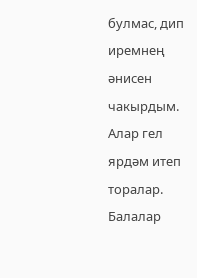булмас, дип иремнең әнисен чакырдым. Алар гел ярдәм итеп торалар. Балалар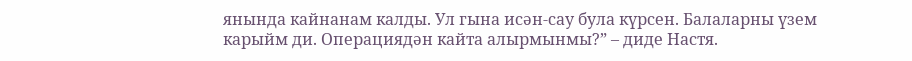янында кайнанам калды. Ул гына исән-сау була күрсен. Балаларны үзем карыйм ди. Операциядән кайта алырмынмы?” – диде Настя.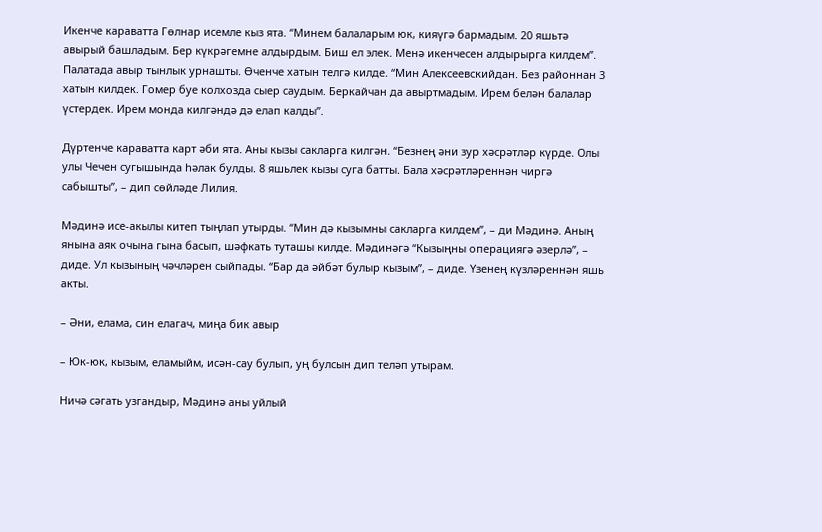Икенче караватта Гөлнар исемле кыз ята. “Минем балаларым юк, кияүгә бармадым. 20 яшьтә авырый башладым. Бер күкрәгемне алдырдым. Биш ел элек. Менә икенчесен алдырырга килдем”. Палатада авыр тынлык урнашты. Өченче хатын телгә килде. “Мин Алексеевскийдан. Без районнан 3 хатын килдек. Гомер буе колхозда сыер саудым. Беркайчан да авыртмадым. Ирем белән балалар үстердек. Ирем монда килгәндә дә елап калды”.

Дүртенче караватта карт әби ята. Аны кызы сакларга килгән. “Безнең әни зур хәсрәтләр күрде. Олы улы Чечен сугышында һәлак булды. 8 яшьлек кызы суга батты. Бала хәсрәтләреннән чиргә сабышты”, – дип сөйләде Лилия.

Мәдинә исе-акылы китеп тыңлап утырды. “Мин дә кызымны сакларга килдем”, – ди Мәдинә. Аның янына аяк очына гына басып, шәфкать туташы килде. Мәдинәгә “Кызыңны операциягә әзерлә”, – диде. Ул кызының чәчләрен сыйпады. “Бар да әйбәт булыр кызым”, – диде. Үзенең күзләреннән яшь акты.

– Әни, елама, син елагач, миңа бик авыр

– Юк-юк, кызым, еламыйм, исән-сау булып, уң булсын дип теләп утырам.

Ничә сәгать узгандыр, Мәдинә аны уйлый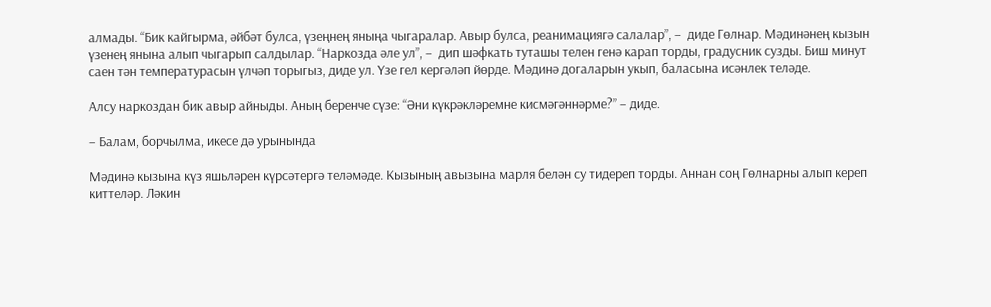алмады. “Бик кайгырма, әйбәт булса, үзеңнең яныңа чыгаралар. Авыр булса, реанимациягә салалар”, –  диде Гөлнар. Мәдинәнең кызын үзенең янына алып чыгарып салдылар. “Наркозда әле ул”, –  дип шәфкать туташы телен генә карап торды, градусник сузды. Биш минут саен тән температурасын үлчәп торыгыз, диде ул. Үзе гел кергәләп йөрде. Мәдинә догаларын укып, баласына исәнлек теләде.

Алсу наркоздан бик авыр айныды. Аның беренче сүзе: “Әни күкрәкләремне кисмәгәннәрме?” – диде.

– Балам, борчылма, икесе дә урынында

Мәдинә кызына күз яшьләрен күрсәтергә теләмәде. Кызының авызына марля белән су тидереп торды. Аннан соң Гөлнарны алып кереп киттеләр. Ләкин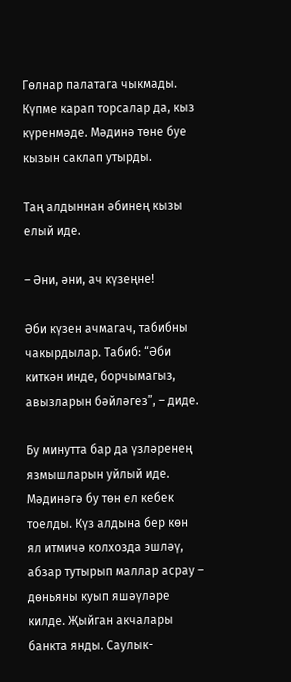Гөлнар палатага чыкмады. Күпме карап торсалар да, кыз күренмәде. Мәдинә төне буе кызын саклап утырды.

Таң алдыннан әбинең кызы елый иде.

– Әни, әни, ач күзеңне!

Әби күзен ачмагач, табибны чакырдылар. Табиб: “Әби киткән инде, борчымагыз, авызларын бәйләгез”, – диде.

Бу минутта бар да үзләренең язмышларын уйлый иде. Мәдинәгә бу төн ел кебек тоелды. Күз алдына бер көн ял итмичә колхозда эшләү, абзар тутырып маллар асрау – дөньяны куып яшәүләре килде. Җыйган акчалары банкта янды. Саулык-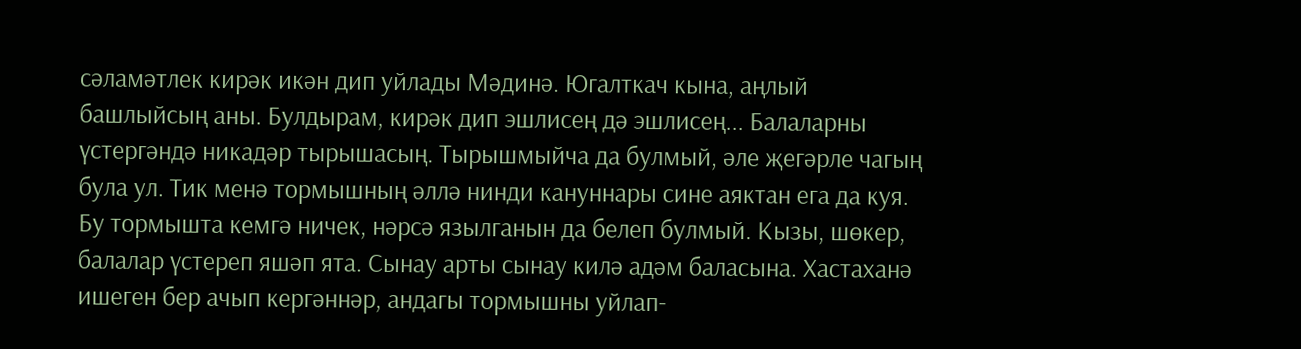сәламәтлек кирәк икән дип уйлады Мәдинә. Югалткач кына, аңлый  башлыйсың аны. Булдырам, кирәк дип эшлисең дә эшлисең... Балаларны үстергәндә никадәр тырышасың. Тырышмыйча да булмый, әле җегәрле чагың була ул. Тик менә тормышның әллә нинди кануннары сине аяктан ега да куя. Бу тормышта кемгә ничек, нәрсә язылганын да белеп булмый. Кызы, шөкер, балалар үстереп яшәп ята. Сынау арты сынау килә адәм баласына. Хастаханә ишеген бер ачып кергәннәр, андагы тормышны уйлап-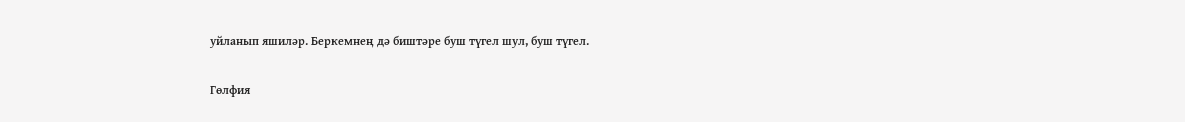уйланып яшиләр. Беркемнең дә биштәре буш түгел шул, буш түгел.

Гөлфия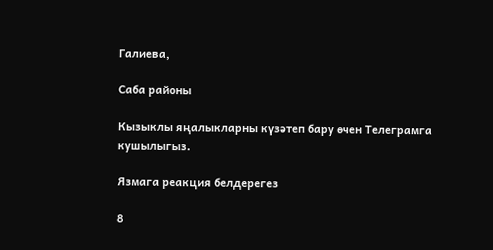Галиева,

Саба районы

Кызыклы яңалыкларны күзәтеп бару өчен Телеграмга кушылыгыз.

Язмага реакция белдерегез

8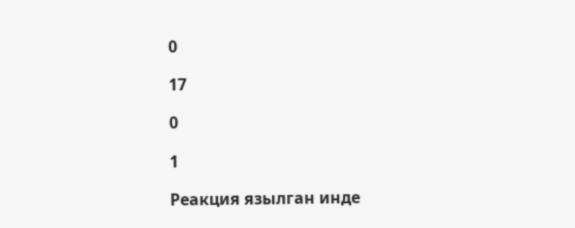0

17

0

1

Реакция язылган инде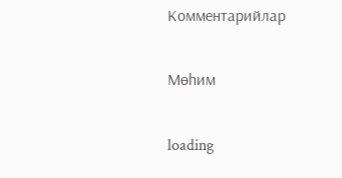Комментарийлар

Мөһим

loading